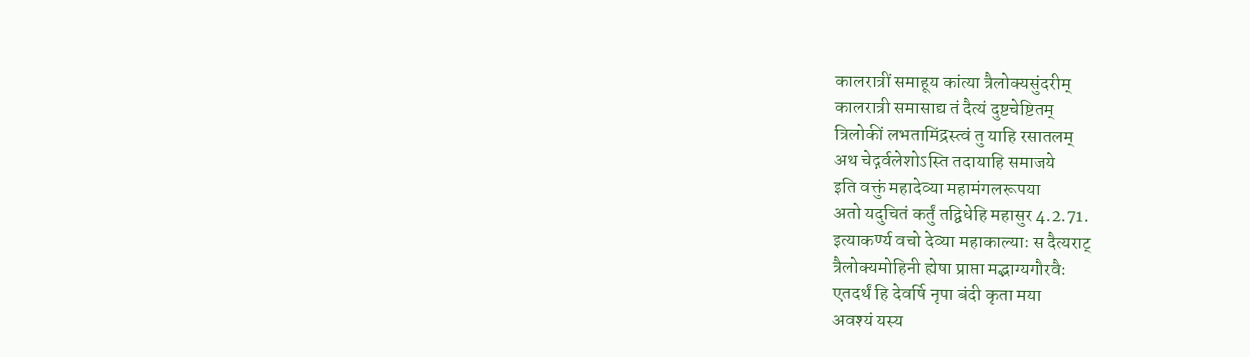कालरात्रीं समाहूय कांत्या त्रैलोक्यसुंदरीम्
कालरात्री समासाद्य तं दैत्यं दुष्टचेष्टितम्
त्रिलोकीं लभतामिंद्रस्त्वं तु याहि रसातलम्
अथ चेद्गर्वलेशोऽस्ति तदायाहि समाजये
इति वक्तुं महादेव्या महामंगलरूपया
अतो यदुचितं कर्तुं तद्विधेहि महासुर 4.2.71.
इत्याकर्ण्य वचो देव्या महाकाल्याः स दैत्यराट्
त्रैलोक्यमोहिनी ह्येषा प्राप्ता मद्भाग्यगौरवैः
एतदर्थं हि देवर्षि नृपा बंदी कृता मया
अवश्यं यस्य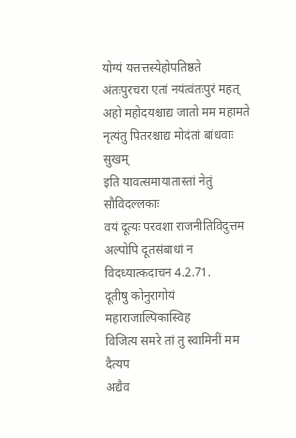योग्यं यत्तत्तस्येहोपतिष्ठते
अंतःपुरचरा एतां नयंत्वंतःपुरं महत्
अहो महोदयश्चाद्य जातो मम महामते
नृत्यंतु पितरश्चाद्य मोदंतां बांधवाः सुखम्
इति यावत्समायातास्तां नेतुं सौविदल्लकाः
वयं दूत्यः परवशा राजनीतिविदुत्तम
अल्पोपि दूतसंबाधां न विदध्यात्कदाचन 4.2.71.
दूतीषु कोनुरागोयं महाराजाल्पिकास्विह
विजित्य समरे तां तु स्वामिनीं मम दैत्यप
अद्यैव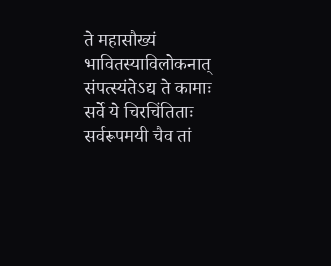ते महासौख्यं भावितस्याविलोकनात्
संपत्स्यंतेऽद्य ते कामाः सर्वे ये चिरचिंतिताः
सर्वरूपमयी चैव तां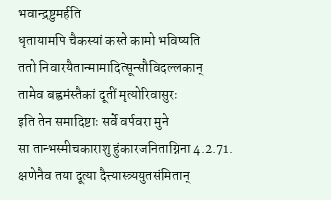भवान्द्रष्टुमर्हति
धृतायामपि चैकस्यां कस्ते कामो भविष्यति
ततो निवारयैतान्मामादित्सून्सौविदल्लकान्
तामेव बह्वमंस्तैकां दूतीं मृत्योरिवासुरः
इति तेन समादिष्टाः सर्वे वर्पवरा मुने
सा तान्भस्मीचकाराशु हुंकारजनिताग्निना 4.2.71.
क्षणेनैव तया दूत्या दैत्त्यास्त्र्ययुतसंमितान्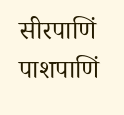सीरपाणिं पाशपाणिं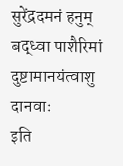सुरेंद्रदमनं हनुम्
बद्ध्वा पाशैरिमां दुष्टामानयंत्वाशु दानवाः
इति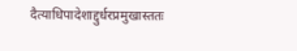दैत्याधिपादेशाद्दुर्धरप्रमुखास्ततः